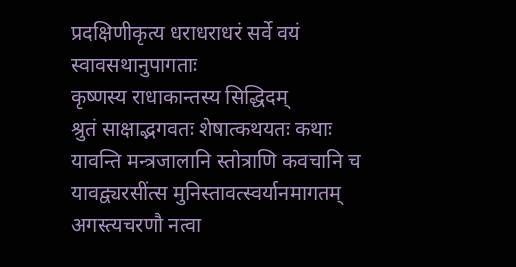प्रदक्षिणीकृत्य धराधराधरं सर्वे वयं स्वावसथानुपागताः
कृष्णस्य राधाकान्तस्य सिद्धिदम्
श्रुतं साक्षाद्भगवतः शेषात्कथयतः कथाः
यावन्ति मन्त्रजालानि स्तोत्राणि कवचानि च
यावद्व्यरसींत्स मुनिस्तावत्स्वर्यानमागतम्
अगस्त्यचरणौ नत्वा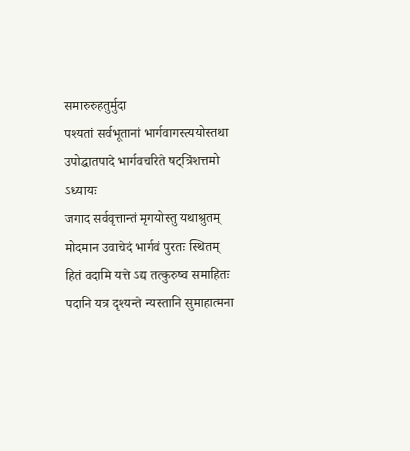समारुरुहतुर्मुदा
पश्यतां सर्वभूतानां भार्गवागस्त्ययोस्तथा
उपोद्धातपादे भार्गवचरिते षट्त्रिंशत्तमो ऽध्यायः
जगाद सर्ववृत्तान्तं मृगयोस्तु यथाश्रुतम्
मोदमान उवाचेदं भार्गवं पुरतः स्थितम्
हितं वदामि यत्ते ऽद्य तत्कुरुष्व समाहितः
पदानि यत्र दृश्यन्ते न्यस्तानि सुमाहात्मना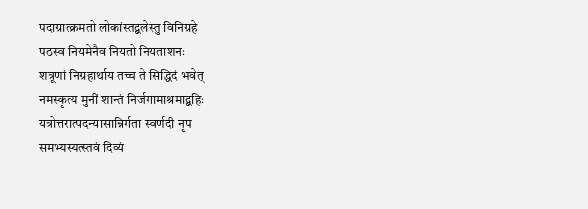पदाग्रात्क्रमतो लोकांस्तद्बलेस्तु विनिग्रहे
पठस्व नियमेनैव नियतो नियताशनः
शत्रूणां निग्रहार्थाय तच्च ते सिद्धिदं भवेत्
नमस्कृत्य मुनीं शान्तं निर्जगामाश्रमाद्बहिः
यत्रोत्तरात्पदन्यासान्निर्गता स्वर्णदी नृप
समभ्यस्यत्स्तवं दिव्यं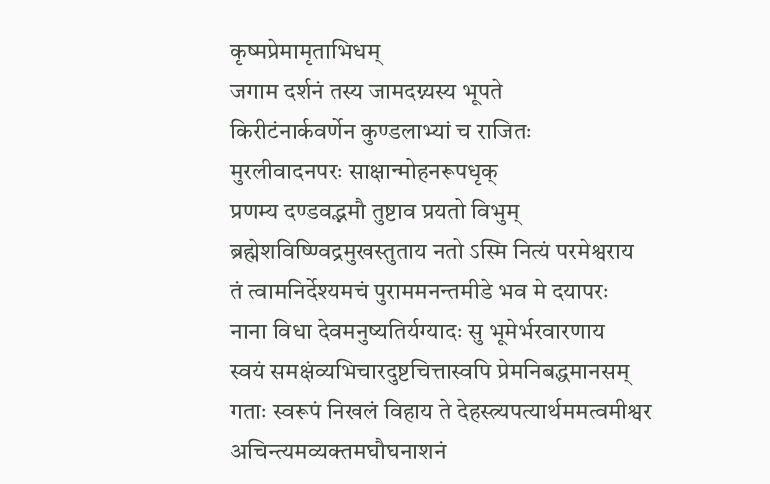कृष्मप्रेमामृताभिधम्
जगाम दर्शनं तस्य जामदग्न्यस्य भूपते
किरीटंनार्कवर्णेन कुण्डलाभ्यां च राजितः
मुरलीवादनपरः साक्षान्मोहनरूपधृक्
प्रणम्य दण्डवद्भमौ तुष्टाव प्रयतो विभुम्
ब्रह्मेशविष्ण्विद्रमुखस्तुताय नतो ऽस्मि नित्यं परमेश्वराय
तं त्वामनिर्देश्यमचं पुराममनन्तमीडे भव मे दयापरः
नाना विधा देवमनुष्यतिर्यग्यादः सु भूमेर्भरवारणाय
स्वयं समक्षंव्यभिचारदुष्टचित्तास्वपि प्रेमनिबद्धमानसम्
गताः स्वरूपं निखलं विहाय ते देहस्त्र्यपत्यार्थममत्वमीश्वर
अचिन्त्यमव्यक्तमघौघनाशनं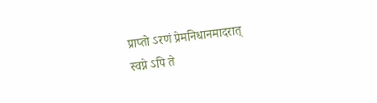प्राप्तो ऽरणं प्रेमनिधानमादरात्
स्वप्ने ऽपि ते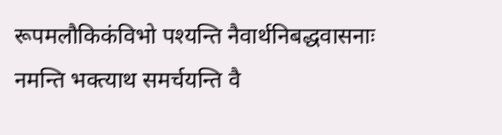रूपमलौकिकंविभो पश्यन्ति नैवार्थनिबद्धवासनाः
नमन्ति भक्त्याथ समर्चयन्ति वै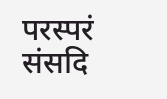परस्परं संसदि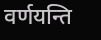वर्णयन्ति